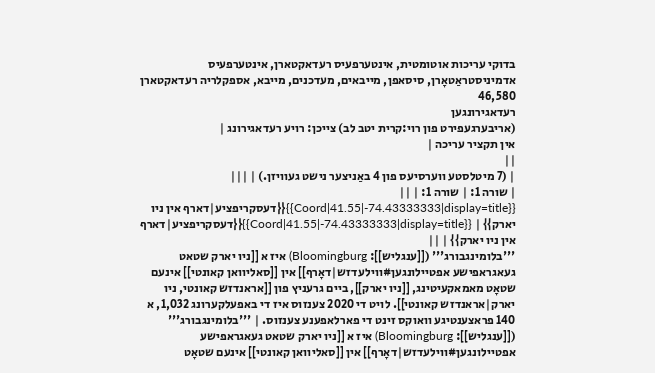בדוקי עריכות אוטומטית, אינטערפעיס רעדאקטארן, אינטערפעיס אדמיניסטראַטאָרן, סיסאפן, מייבאים, מעדכנים, מייבא, אספקלריה רעדאקטארן
46,580
רעדאגירונגען
(אריבערגעפירט פון רוי:קרית יטב לב) צייכן: רויע רעדאגירונג |
אין תקציר עריכה |
||
| (7 מיטלסטע ווערסיעס פון 4 באַניצער נישט געוויזן.) | |||
| שורה 1: | שורה 1: | ||
{{Coord|41.55|-74.43333333|display=title}}{{דעסקריפציע|דארף אין ניו יארק}} | {{Coord|41.55|-74.43333333|display=title}}{{דעסקריפציע|דארף אין ניו יארק}} | ||
'''בלומינגבורג''' ([[ענגליש]]: Bloomingburg) איז א [[ניו יארק שטאט געאגראפישע אפטיילונגען#ווילעדזש|דאָרף]] אין [[סאליוואן קאונטי]] אינעם שטאָט מאמאקעיטינג, [[ניו יארק]], ביים גרעניץ פון [[אראנדזש קאונטי, ניו יארק|אראנדזש קאונטי]]. לויט די 2020 צענזוס איז די באפעלקערונג 1,032, א 140 פראצענטיגע וואוקס זינט די פארלאפענע צענזוס. | '''בלומינגבורג''' ([[ענגליש]]: Bloomingburg) איז א [[ניו יארק שטאט געאגראפישע אפטיילונגען#ווילעדזש|דאָרף]] אין [[סאליוואן קאונטי]] אינעם שטאָט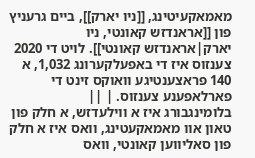מאמאקעיטינג, [[ניו יארק]], ביים גרעניץ פון [[אראנדזש קאונטי, ניו יארק|אראנדזש קאונטי]]. לויט די 2020 צענזוס איז די באפעלקערונג 1,032, א 140 פראצענטיגע וואוקס זינט די פארלאפענע צענזוס. | ||
בלומינגבורג איז א ווילעדזש, א חלק פון טאון אוו מאמאקעטינג, וואס איז א חלק פון סאליווען קאונטי, וואס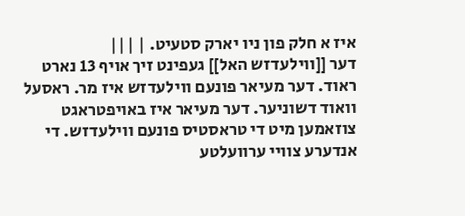איז א חלק פון ניו יארק סטעיט. | |||
דער [[ווילעדזש האל]] געפינט זיך אויף 13 נארט ראוד. דער מעיאר פונעם ווילעדזש איז מר. ראסעל וואוד דשוניער. דער מעיאר איז באויפטראגט צוזאמען מיט די טראסטיס פונעם ווילעדזש. די אנדערע צוויי ערוועלטע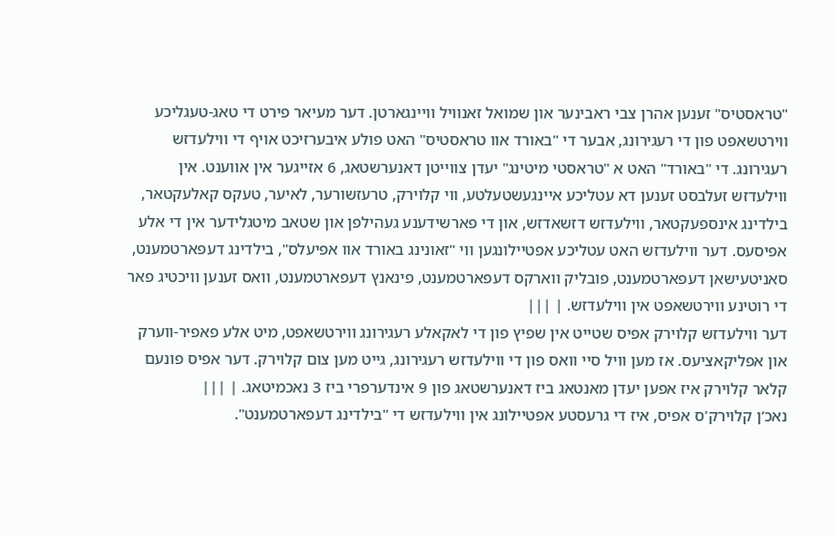"טראסטיס" זענען אהרן צבי ראבינער און שמואל זאנוויל וויינגארטן. דער מעיאר פירט די טאג-טעגליכע ווירטשאפט פון די רעגירונג, אבער די "באורד אוו טראסטיס" האט פולע איבערזיכט אויף די ווילעדזש רעגירונג. די "באורד" האט א "טראסטי מיטינג" יעדן צווייטן דאנערשטאג, 6 אזייגער אין אווענט. אין ווילעדזש זעלבסט זענען דא עטליכע איינגעשטעלטע, ווי קלוירק, טרעזשורער, לאיער, טעקס קאלעקטאר, בילדינג אינספעקטאר, ווילעדזש דזשאדזש, און די פארשידענע געהילפן און שטאב מיטגלידער אין די אלע אפיסעס. דער ווילעדזש האט עטליכע אפטיילונגען ווי "זאונינג באורד אוו אפיעלס", בילדינג דעפארטמענט, סאניטעישאן דעפארטמענט, פובליק ווארקס דעפארטמענט, פינאנץ דעפארטמענט, וואס זענען וויכטיג פאר די רוטינע ווירטשאפט אין ווילעדזש. | |||
דער ווילעדזש קלוירק אפיס שטייט אין שפיץ פון די לאקאלע רעגירונג ווירטשאפט, מיט אלע פאפיר-ווערק און אפליקאציעס. אז מען וויל סיי וואס פון די ווילעדזש רעגירונג, גייט מען צום קלוירק. דער אפיס פונעם קלאר קלוירק איז אפען יעדן מאנטאג ביז דאנערשטאג פון 9 אינדערפרי ביז 3 נאכמיטאג. | |||
נאכ‘ן קלוירק'ס אפיס, איז די גרעסטע אפטיילונג אין ווילעדזש די "בילדינג דעפארטמענט".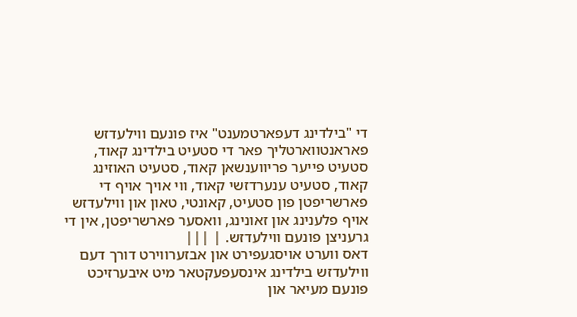די "בילדינג דעפארטמענט" איז פונעם ווילעדזש פאראנטווארטליך פאר די סטעיט בילדינג קאוד, סטעיט פייער פריווענשאן קאוד, סטעיט האוזינג קאוד, סטעיט ענערדזשי קאוד, ווי אויך אויף די פארשריפטן פון סטעיט, קאונטי, טאון און ווילעדזש אויף פלענינג און זאונינג, וואסער פארשריפטן, אין די גרעניצן פונעם ווילעדזש. | |||
דאס ווערט אויסגעפירט און אבזערווירט דורך דעם ווילעדזש בילדינג אינסעפעקטאר מיט איבערזיכט פונעם מעיאר און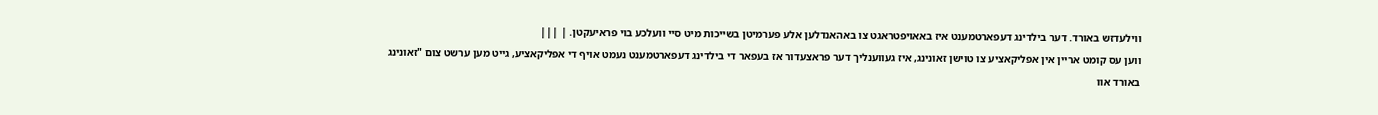ווילעדזש באורד. דער בילדינג דעפארטמענט איז באאויפטראגט צו באהאנדלען אלע פערמיטן בשייכות מיט סיי וועלכע בוי פראיעקטן. | |||
ווען עס קומט אריין אין אפליקאציע צו טוישן זאונינג, איז געווענליך דער פראצעדור אז בעפאר די בילדינג דעפארטמענט נעמט אויף די אפליקאציע, גייט מען ערשט צום "זאונינג באורד אוו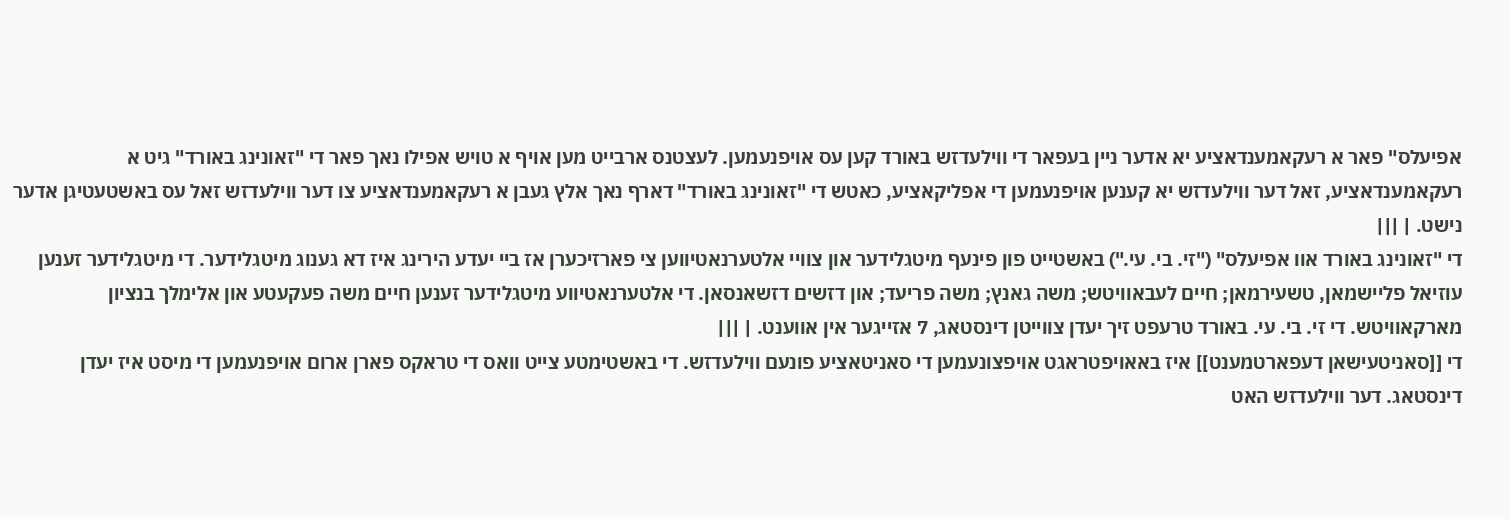אפיעלס" פאר א רעקאמענדאציע יא אדער ניין בעפאר די ווילעדזש באורד קען עס אויפנעמען. לעצטנס ארבייט מען אויף א טויש אפילו נאך פאר די "זאונינג באורד" גיט א רעקאמענדאציע, זאל דער ווילעדזש יא קענען אויפנעמען די אפליקאציע, כאטש די "זאונינג באורד" דארף נאך אלץ געבן א רעקאמענדאציע צו דער ווילעדזש זאל עס באשטעטיגן אדער נישט. | |||
די "זאונינג באורד אוו אפיעלס" ("זי. בי. עי.") באשטייט פון פינעף מיטגלידער און צוויי אלטערנאטיווען צי פארזיכערן אז ביי יעדע הירינג איז דא גענוג מיטגלידער. די מיטגלידער זענען עוזיאל פליישמאן, טשעירמאן; חיים לעבאוויטש; משה גאנץ; משה פריעד; און דזשים דזשאנסאן. די אלטערנאטיווע מיטגלידער זענען חיים משה פעקעטע און אלימלך בנציון מארקאוויטש. די זי. בי. עי. באורד טרעפט זיך יעדן צווייטן דינסטאג, 7 אזייגער אין אווענט. | |||
די [[סאניטעישאן דעפארטמענט]] איז באאויפטראגט אויפצונעמען די סאניטאציע פונעם ווילעדזש. די באשטימטע צייט וואס די טראקס פארן ארום אויפנעמען די מיסט איז יעדן דינסטאג. דער ווילעדזש האט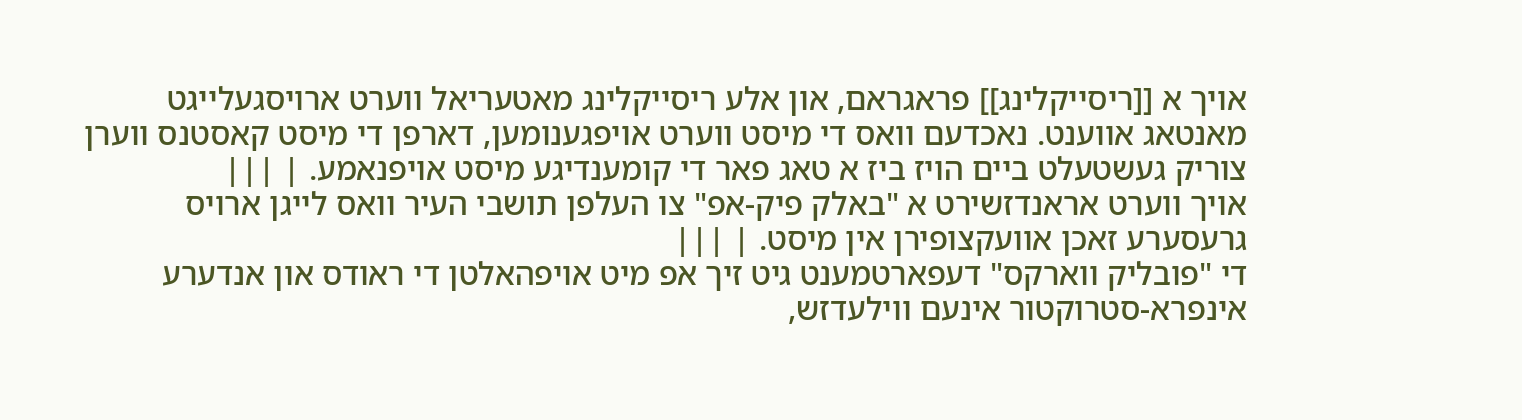אויך א [[ריסייקלינג]] פראגראם, און אלע ריסייקלינג מאטעריאל ווערט ארויסגעלייגט מאנטאג אווענט. נאכדעם וואס די מיסט ווערט אויפגענומען, דארפן די מיסט קאסטנס ווערן צוריק געשטעלט ביים הויז ביז א טאג פאר די קומענדיגע מיסט אויפנאמע. | |||
אויך ווערט אראנדזשירט א "באלק פיק-אפ" צו העלפן תושבי העיר וואס לייגן ארויס גרעסערע זאכן אוועקצופירן אין מיסט. | |||
די "פובליק ווארקס" דעפארטמענט גיט זיך אפ מיט אויפהאלטן די ראודס און אנדערע אינפרא-סטרוקטור אינעם ווילעדזש,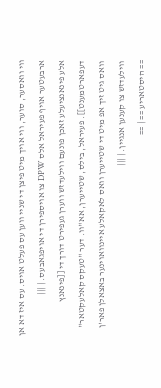ווי וואסער, סוער, ווי אויך מיט פיצן די שניי ווען עס פעלט אויס. עס איז דא אן ארבעטער אויף פעיראל אלס DPW צו אויספירן די אויפגאבעס. | |||
אלע פינאנציעלע זאכן פונעם ווילעדזש ווערן געפירט דורך די [[פינאנץ דעפארטמענט]]. פעיראל, בילס, שטייערן, אא"וו. דער "טעקס קאלעקטאר" וואס גיט זיך אפ מיט די שטייערן וואס לאקאלע איינוואוינער באצאלן פאר'ן ווילעדזש צו קענען אנגיין. | |||
== היסטאריע == | ==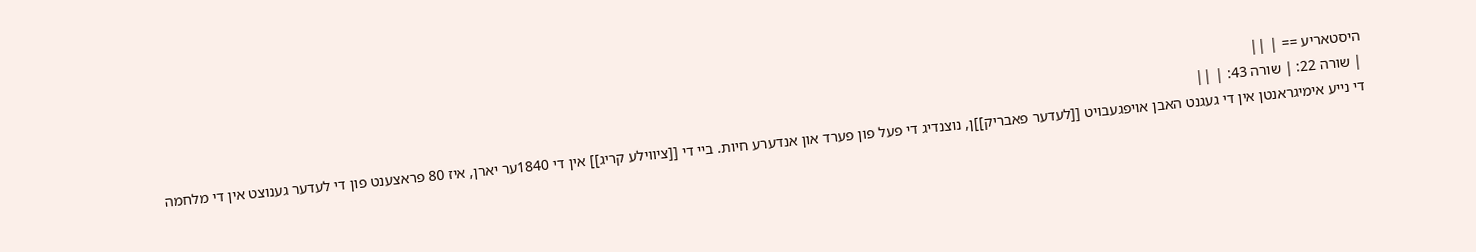היסטאריע == | ||
| שורה 22: | שורה 43: | ||
די נייע אימיגראנטן אין די געגנט האבן אויפגעבויט [[לעדער פאבריק]]ן, נוצנדיג די פעל פון פערד און אנדערע חיות. ביי די [[ציווילע קריג]] אין די 1840ער יארן, איז 80 פראצענט פון די לעדער גענוצט אין די מלחמה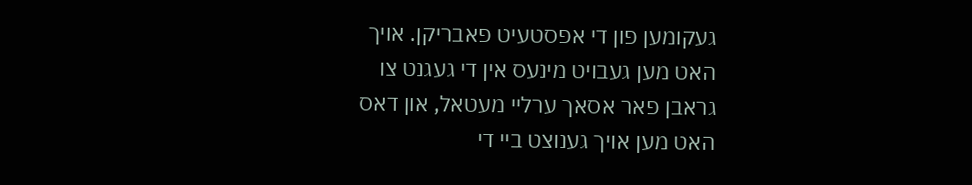געקומען פון די אפסטעיט פאבריקן. אויך האט מען געבויט מינעס אין די געגנט צו גראבן פאר אסאך ערליי מעטאל, און דאס האט מען אויך גענוצט ביי די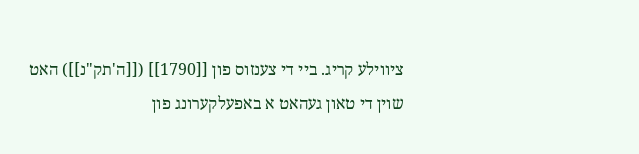ציווילע קריג. ביי די צענזוס פון [[1790]] ([[ה'תק"נ]]) האט שוין די טאון געהאט א באפעלקערונג פון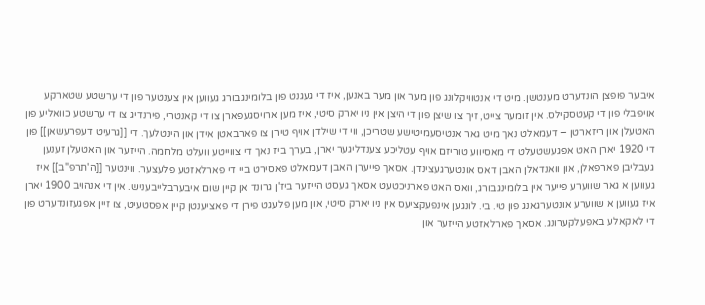איבער פופצן הונדערט מענטשן. מיט די אנטוויקלונג פון מער און מער באנען, איז די געגנט פון בלומינגבורג געווען אין צענטער פון די ערשטע שטארקע אויפבלי פון די קעטסקילס. אין זומער צייט, זיך צו שיצן פון די היצן אין ניו יארק סיטי, איז מען ארויסגעפארן צו די קאנטרי, פירנדיג צו די ערשטע כוואליע פון האטעלן און ריזארטן – דעמאלט נאך מיט גאר אנטיסעמיטישע שטריכן, ווי די שילדן אויף טירן צו פארבאטן אידן און הינטלעך. די [[גרעיט דעפרעשאן]] פון די 1920 יארן האט אפגעשטעלט די מאסיווע טוריזם אויף עטליכע צענדליגער יארן, בערך ביז נאך די צווייטע וועלט מלחמה. הייזער און האטעלן זענען געבליבן פארפאלן, און וואנדאלן האבן דאס אונטערגעצינדן. אסאך פייערן האבן דעמאלט פאסירט ביי די פארלאזטע פלעצער. ווינטער [[ה'תרפ"ב]] איז געווען א גאר שווערע פייער אין בלומינגבורג, וואס האט פארניכטעט אסאך געסט הייזער ביז'ן גרונד אן קיין שום איבערבלייבעניש. אין די אנהויב 1900 יארן איז געווען א שווערע אונטערגאנג פון טי. בי. לונגען אינפעקציעס אין ניו יארק סיטי, און מען פלעגט פירן די פאציענטן קיין אפסטעיט, צו זיין אפגעזונדערט פון די לאקאלע באפעלקערונג. אסאך פארלאזטע הייזער און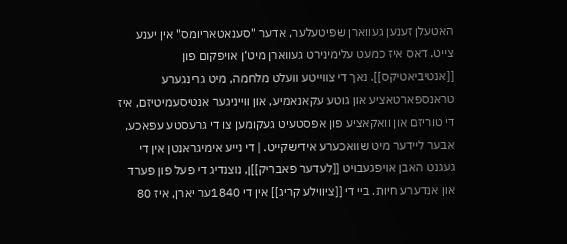האטעלן זענען געווארן שפיטעלער, אדער "סענאטאריומס" אין יענע צייט. דאס איז כמעט עלימינירט געווארן מיט‘ן אויפקום פון [[אנטיביאטיקס]]. נאך די צווייטע וועלט מלחמה, מיט גרינגערע טראנספארטאציע און גוטע עקאנאמיע, און ווייניגער אנטיסעמיטיזם, איז די טוריזם און וואקאציע פון אפסטעיט געקומען צו די גרעסטע עפאכע, אבער ליידער מיט שוואכערע אידישקייט. | די נייע אימיגראנטן אין די געגנט האבן אויפגעבויט [[לעדער פאבריק]]ן, נוצנדיג די פעל פון פערד און אנדערע חיות. ביי די [[ציווילע קריג]] אין די 1840ער יארן, איז 80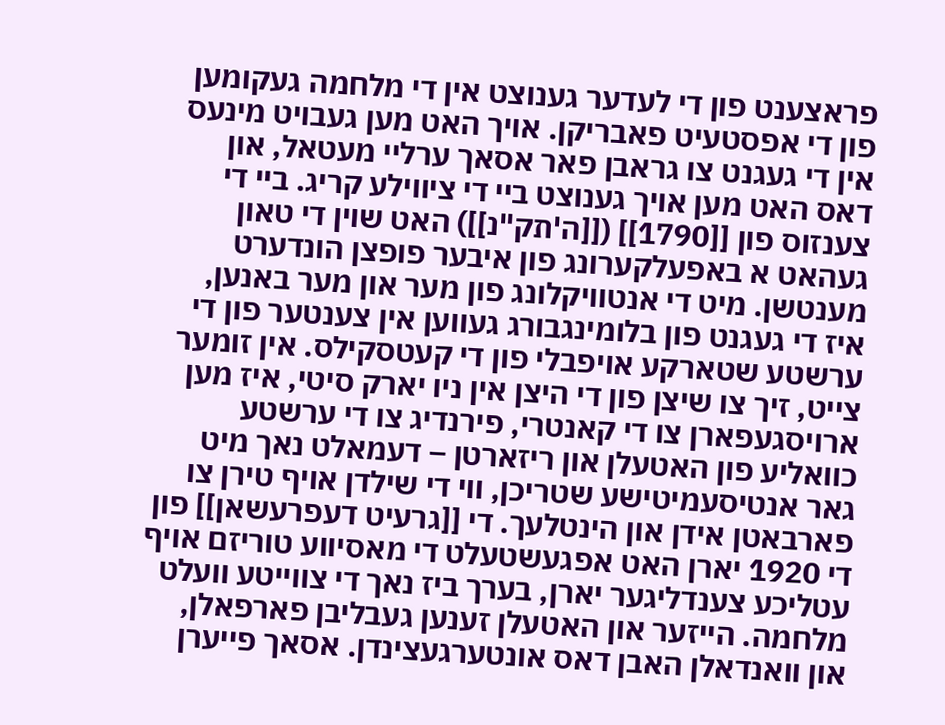פראצענט פון די לעדער גענוצט אין די מלחמה געקומען פון די אפסטעיט פאבריקן. אויך האט מען געבויט מינעס אין די געגנט צו גראבן פאר אסאך ערליי מעטאל, און דאס האט מען אויך גענוצט ביי די ציווילע קריג. ביי די צענזוס פון [[1790]] ([[ה'תק"נ]]) האט שוין די טאון געהאט א באפעלקערונג פון איבער פופצן הונדערט מענטשן. מיט די אנטוויקלונג פון מער און מער באנען, איז די געגנט פון בלומינגבורג געווען אין צענטער פון די ערשטע שטארקע אויפבלי פון די קעטסקילס. אין זומער צייט, זיך צו שיצן פון די היצן אין ניו יארק סיטי, איז מען ארויסגעפארן צו די קאנטרי, פירנדיג צו די ערשטע כוואליע פון האטעלן און ריזארטן – דעמאלט נאך מיט גאר אנטיסעמיטישע שטריכן, ווי די שילדן אויף טירן צו פארבאטן אידן און הינטלעך. די [[גרעיט דעפרעשאן]] פון די 1920 יארן האט אפגעשטעלט די מאסיווע טוריזם אויף עטליכע צענדליגער יארן, בערך ביז נאך די צווייטע וועלט מלחמה. הייזער און האטעלן זענען געבליבן פארפאלן, און וואנדאלן האבן דאס אונטערגעצינדן. אסאך פייערן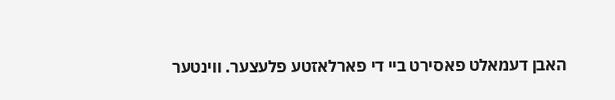האבן דעמאלט פאסירט ביי די פארלאזטע פלעצער. ווינטער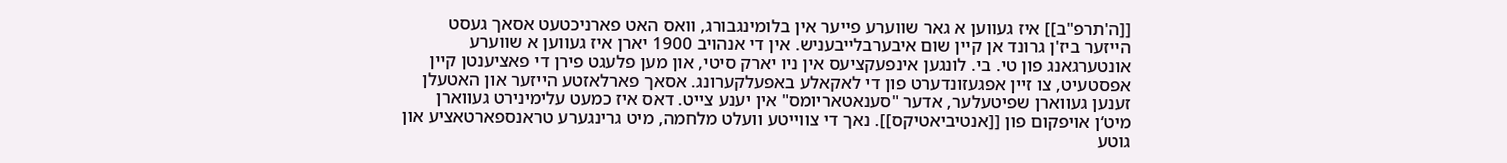[[ה'תרפ"ב]] איז געווען א גאר שווערע פייער אין בלומינגבורג, וואס האט פארניכטעט אסאך געסט הייזער ביז'ן גרונד אן קיין שום איבערבלייבעניש. אין די אנהויב 1900 יארן איז געווען א שווערע אונטערגאנג פון טי. בי. לונגען אינפעקציעס אין ניו יארק סיטי, און מען פלעגט פירן די פאציענטן קיין אפסטעיט, צו זיין אפגעזונדערט פון די לאקאלע באפעלקערונג. אסאך פארלאזטע הייזער און האטעלן זענען געווארן שפיטעלער, אדער "סענאטאריומס" אין יענע צייט. דאס איז כמעט עלימינירט געווארן מיט‘ן אויפקום פון [[אנטיביאטיקס]]. נאך די צווייטע וועלט מלחמה, מיט גרינגערע טראנספארטאציע און גוטע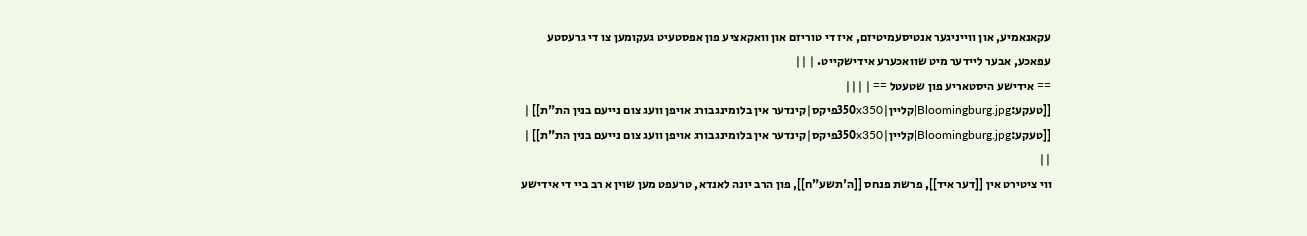עקאנאמיע, און ווייניגער אנטיסעמיטיזם, איז די טוריזם און וואקאציע פון אפסטעיט געקומען צו די גרעסטע עפאכע, אבער ליידער מיט שוואכערע אידישקייט. | ||
== אידישע היסטאריע פון שטעטל == | |||
[[טעקע:Bloomingburg.jpg|קליין|350x350פיקס|קינדער אין בלומינגבורג אויפן וועג צום נייעם בנין הת"ת]] | [[טעקע:Bloomingburg.jpg|קליין|350x350פיקס|קינדער אין בלומינגבורג אויפן וועג צום נייעם בנין הת"ת]] | ||
ווי ציטירט אין [[דער איד]], פרשת פנחס [[ה'תשע"ח]], פון הרב יונה לאנדא, טרעפט מען שוין א רב ביי די אידישע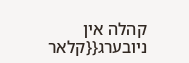קהלה אין ניובערג{{קלאר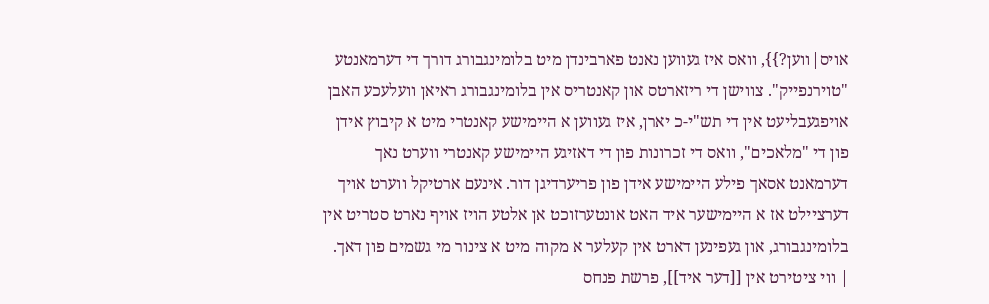אויס|ווען?}}, וואס איז געווען נאנט פארבינדן מיט בלומינגבורג דורך די דערמאנטע "טוירנפייק". צווישן די ריזארטס און קאנטריס אין בלומינגבורג ראיאן וועלעכע האבן אויפגעבליעט אין די תש"י-כ יארן, איז געווען א היימישע קאנטרי מיט א קיבוץ אידן פון די "מלאכים", וואס די זכרונות פון די דאזיגע היימישע קאנטרי ווערט נאך דערמאנט אסאך פילע היימישע אידן פון פריערדיגן דור. אינעם ארטיקל ווערט אויך דערציילט אז א היימישער איד האט אונטערזוכט אן אלטע הויז אויף נארט סטריט אין בלומינגבורג, און געפינען דארט אין קעלער א מקוה מיט א צינור מי גשמים פון דאך. | ווי ציטירט אין [[דער איד]], פרשת פנחס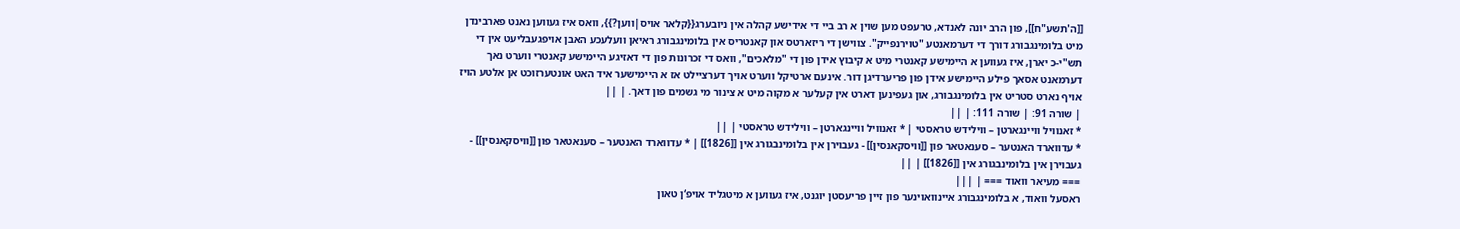[[ה'תשע"ח]], פון הרב יונה לאנדא, טרעפט מען שוין א רב ביי די אידישע קהלה אין ניובערג{{קלאר אויס|ווען?}}, וואס איז געווען נאנט פארבינדן מיט בלומינגבורג דורך די דערמאנטע "טוירנפייק". צווישן די ריזארטס און קאנטריס אין בלומינגבורג ראיאן וועלעכע האבן אויפגעבליעט אין די תש"י-כ יארן, איז געווען א היימישע קאנטרי מיט א קיבוץ אידן פון די "מלאכים", וואס די זכרונות פון די דאזיגע היימישע קאנטרי ווערט נאך דערמאנט אסאך פילע היימישע אידן פון פריערדיגן דור. אינעם ארטיקל ווערט אויך דערציילט אז א היימישער איד האט אונטערזוכט אן אלטע הויז אויף נארט סטריט אין בלומינגבורג, און געפינען דארט אין קעלער א מקוה מיט א צינור מי גשמים פון דאך. | ||
| שורה 91: | שורה 111: | ||
* זאנוויל וויינגארטן – ווילידש טראסטי | * זאנוויל וויינגארטן – ווילידש טראסטי | ||
* עדווארד האנטער – סענאטאר פון [[וויסקאנסין]] - געבוירן אין בלומינבגורג אין [[1826]] | * עדווארד האנטער – סענאטאר פון [[וויסקאנסין]] - געבוירן אין בלומינבגורג אין [[1826]] | ||
=== מעיאר וואוד === | |||
ראסעל וואוד, א בלומינגבורג איינוואוינער פון זיין פריעסטן יוגנט, איז געווען א מיטגליד אויפ‘ן טאון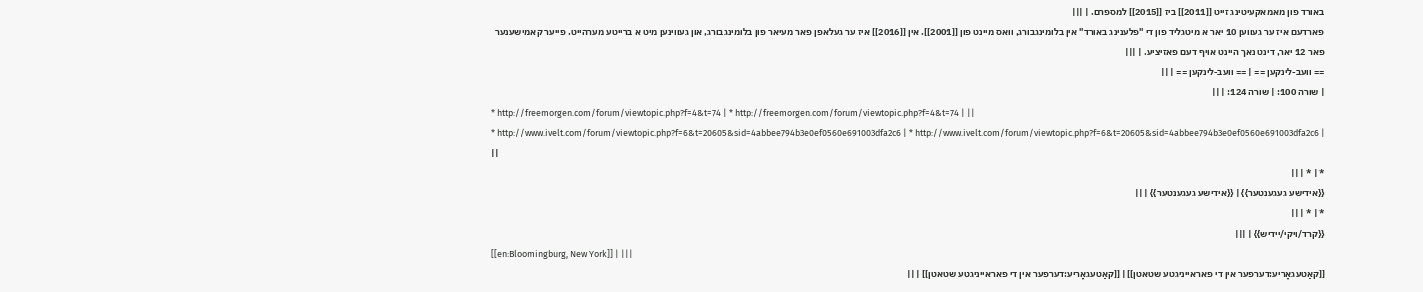באורד פון מאמאקעיטינג זייט [[2011]] ביז [[2015]] למספרם. | |||
פארדעם איז ער געווען 10 יאר א מיטגליד פון די "פלענינג באורד" אין בלומינגבורג, וואס מיינט פון [[2001]]. אין [[2016]] איז ער געלאפן פאר מעיאר פון בלומינגבורג, און געווינען מיט א ברייטע מערהייט. פייער קאמישענער פאר 12 יאר, דינט נאך היינט אויף דעם פאזיציע. | |||
== וועב-לינקען == | == וועב-לינקען == | ||
| שורה 100: | שורה 124: | ||
* http://freemorgen.com/forum/viewtopic.php?f=4&t=74 | * http://freemorgen.com/forum/viewtopic.php?f=4&t=74 | ||
* http://www.ivelt.com/forum/viewtopic.php?f=6&t=20605&sid=4abbee794b3e0ef0560e691003dfa2c6 | * http://www.ivelt.com/forum/viewtopic.php?f=6&t=20605&sid=4abbee794b3e0ef0560e691003dfa2c6 | ||
* | * | ||
{{אידישע געגענטער}} | {{אידישע געגענטער}} | ||
* | * | ||
{{קרד/ויקי/יידיש}} | |||
[[en:Bloomingburg, New York]] | |||
[[קאַטעגאָריע:דערפער אין די פאראייניגטע שטאטן]] | [[קאַטעגאָריע:דערפער אין די פאראייניגטע שטאטן]] | ||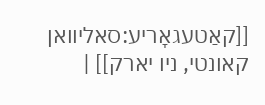[[קאַטעגאָריע:סאליוואן קאונטי, ניו יארק]] |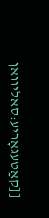[[קאַטעגאָריע:סאליוואן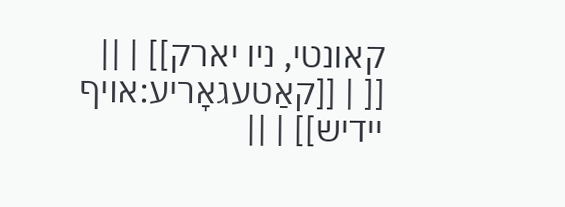קאונטי, ניו יארק]] | ||
[[ | [[קאַטעגאָריע:אויף יידיש]] | ||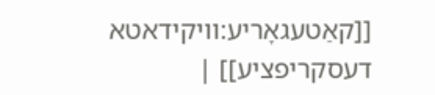[[קאַטעגאָריע:וויקידאטא דעסקריפציע]] |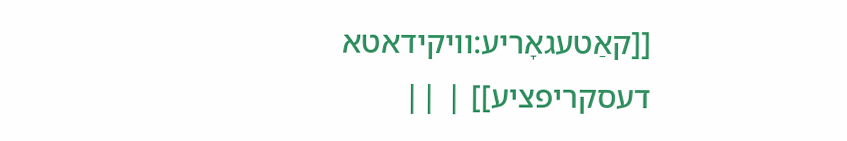[[קאַטעגאָריע:וויקידאטא דעסקריפציע]] | ||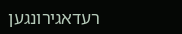רעדאגירונגען